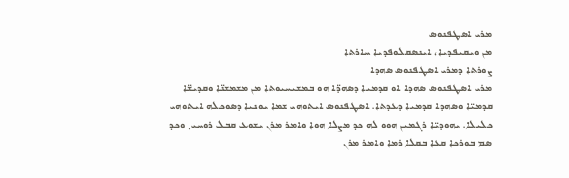ܡܪܝ ܐܣܛܦܢܘܣ
ܡܢ ܘܝܩܝܦܕܝܐ، ܐܝܢܣܩܠܘܦܕܝܐ ܚܐܪܬܐ
ܨܘܪܬܐ ܕܡܪܝ ܐܣܛܦܢܘܣ ܣܗܕܐ
ܡܪܝ ܐܣܛܦܢܘܣ ܣܗܕܐ ܐܘ ܩܕܡܝܐ ܕܣܗܕ̈ܐ ܗܘ ܒܡܫܝܚܝܘܬܐ ܡܢ ܡܫܡܫܢ̈ܐ ܘܩܕܝܫ̈ܐ ܩܕܡܝ̈ܐ ܘܣܗܕܐ ܩܕܡܝܐ ܕܥܕܬܐ. ܐܣܛܦܢܘܣ ܐܝܬܘܗܝ ܫܡܐ ܝܘܢܝܐ ܕܣܘܟܠܗ ܐܝܬܘܗܝ ܟܠܝܠܐ. ܝܗܘܕܝ̈ܐ ܪܓܡܝܢ ܗܘܘ ܠܗ ܟܕ ܡܨܠܐ ܗܘܐ ܘܐܡܪ ܡܪܢ ܝܫܘܥ ܩܒܠ ܪܘܚܝ܂ ܘܟܕ ܣܡ ܒܘܪܟܐ ܩܥܐ ܒܩܠܐ ܪܡܐ ܘܐܡܪ ܡܪܢ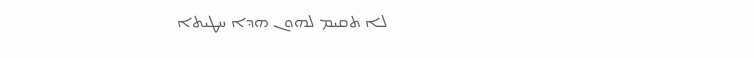ܠܐ ܬܩܝܡ ܠܗܘܢ ܗܕܐ ܚܛܝܬܐ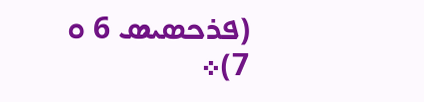(ܦܪܟܣܝܣ 6 ܘ 7)܀